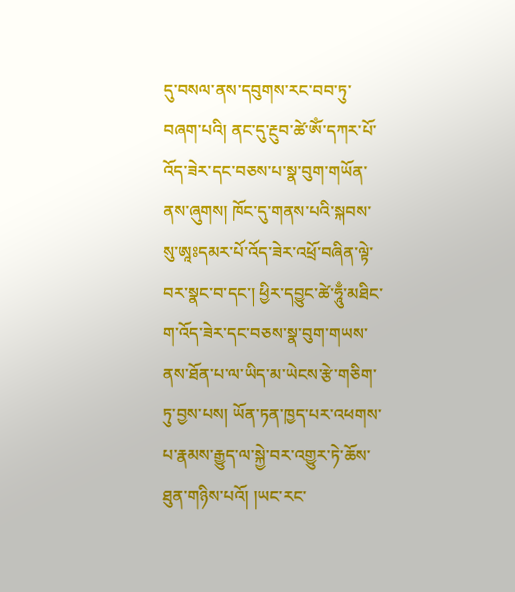དུ་བསལ་ནས་དབུགས་རང་བབ་ཏུ་བཞག་པའི། ནང་དུ་རྔུབ་ཚེ་ཨོཾ་དཀར་པོ་འོད་ཟེར་དང་བཅས་པ་སྣ་བུག་གཡོན་ནས་ཞུགས། ཁོང་དུ་གནས་པའི་སྐབས་སུ་ཨཱཿདམར་པོ་འོད་ཟེར་འཕྲོ་བཞིན་ལྟེ་བར་སྣང་བ་དང་། ཕྱིར་དབྱུང་ཚེ་ཧཱུྃ་མཐིང་ག་འོད་ཟེར་དང་བཅས་སྣ་བུག་གཡས་ནས་ཐོན་པ་ལ་ཡིད་མ་ཡེངས་རྩེ་གཅིག་ཏུ་བྱས་པས། ཡོན་ཏན་ཁྱད་པར་འཕགས་པ་རྣམས་རྒྱུད་ལ་སྐྱེ་བར་འགྱུར་ཏེ་ཆོས་ཐུན་གཉིས་པའོ། །ཡང་རང་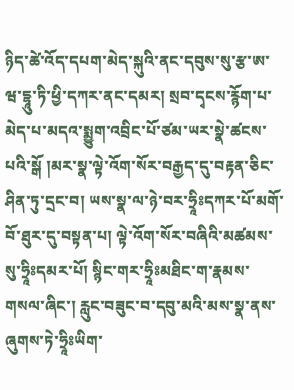ཉིད་ཚེ་འོད་དཔག་མེད་སྐུའི་ནང་དབུས་སུ་རྩ་ཨ་ཝ་དྷཱུ་ཏི་ཕྱི་དཀར་ནང་དམར། སྲབ་དྭངས་རྙོག་པ་མེད་པ་མདའ་སྨྱུག་འབྲིང་པོ་ཙམ་ཡར་སྣེ་ཚངས་པའི་སྒོ །མར་སྣ་ལྟེ་འོག་སོར་བརྒྱད་དུ་བརྟན་ཅིང་ཤིན་ཏུ་དྲང་བ། ཡས་སྣ་ལ་ཉེ་བར་ཧྲཱིཿདཀར་པོ་མགོ་བོ་ཐུར་དུ་བསྟན་པ། ལྟེ་འོག་སོར་བཞིའི་མཚམས་སུ་ཧྲཱིཿདམར་པོ། སྙིང་གར་ཧྲཱིཿམཐིང་ག་རྣམས་གསལ་ཞིང་། རླུང་བཟུང་བ་དབུ་མའི་མས་སྣ་ནས་ཞུགས་ཏེ་ཧྲཱིཿཡིག་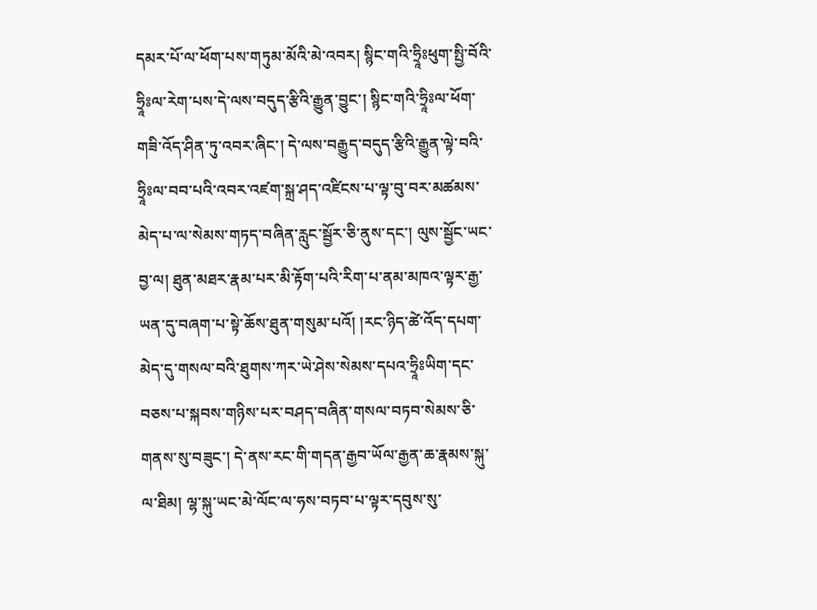དམར་པོ་ལ་ཕོག་པས་གཏུམ་མོའི་མེ་འབར། སྙིང་གའི་ཧྲཱིཿཕུག་སྤྱི་བོའི་ཧྲཱིཿལ་རེག་པས་དེ་ལས་བདུད་རྩིའི་རྒྱུན་བྱུང་། སྙིང་གའི་ཧྲཱིཿལ་ཕོག་གཟི་འོད་ཤིན་ཏུ་འབར་ཞིང་། དེ་ལས་བརྒྱུད་བདུད་རྩིའི་རྒྱུན་ལྟེ་བའི་ཧྲཱིཿལ་བབ་པའི་འབར་འཛག་སྐྲ་ཤད་འཛིངས་པ་ལྟ་བུ་བར་མཚམས་མེད་པ་ལ་སེམས་གཏད་བཞིན་རླུང་སྦྱོར་ཅི་ནུས་དང་། ལུས་སྦྱོང་ཡང་བྱ་ལ། ཐུན་མཐར་རྣམ་པར་མི་རྟོག་པའི་རིག་པ་ནམ་མཁའ་ལྟར་རྒྱ་ཡན་དུ་བཞག་པ་སྟེ་ཆོས་ཐུན་གསུམ་པའོ། །རང་ཉིད་ཚེ་འོད་དཔག་མེད་དུ་གསལ་བའི་ཐུགས་ཀར་ཡེ་ཤེས་སེམས་དཔའ་ཧྲཱིཿཡིག་དང་བཅས་པ་སྐབས་གཉིས་པར་བཤད་བཞིན་གསལ་བཏབ་སེམས་ཅི་གནས་སུ་བཟུང་། དེ་ནས་རང་གི་གདན་རྒྱབ་ཡོལ་རྒྱན་ཆ་རྣམས་སྐུ་ལ་ཐིམ། ལྷ་སྐུ་ཡང་མེ་ལོང་ལ་ཧས་བཏབ་པ་ལྟར་དབུས་སུ་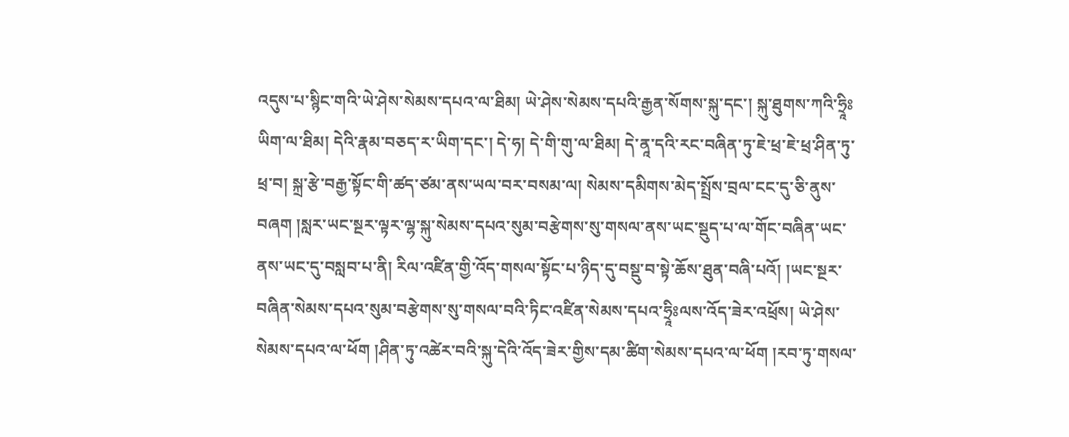འདུས་པ་སྙིང་གའི་ཡེ་ཤེས་སེམས་དཔའ་ལ་ཐིམ། ཡེ་ཤེས་སེམས་དཔའི་རྒྱན་སོགས་སྐུ་དང་། སྐུ་ཐུགས་ཀའི་ཧྲཱིཿཡིག་ལ་ཐིམ། དེའི་རྣམ་བཅད་ར་ཡིག་དང་། དེ་ཧ། དེ་གི་གུ་ལ་ཐིམ། དེ་ནཱ་དའི་རང་བཞིན་ཏུ་ཇེ་ཕྲ་ཇེ་ཕྲ་ཤིན་ཏུ་ཕྲ་བ། སྐྲ་རྩེ་བརྒྱ་སྟོང་གི་ཚད་ཙམ་ནས་ཡལ་བར་བསམ་ལ། སེམས་དམིགས་མེད་སྤྲོས་བྲལ་ངང་དུ་ཅི་ནུས་བཞག །སླར་ཡང་སྔར་ལྟར་ལྷ་སྐུ་སེམས་དཔའ་སུམ་བརྩེགས་སུ་གསལ་ནས་ཡང་སྡུད་པ་ལ་གོང་བཞིན་ཡང་ནས་ཡང་དུ་བསླབ་པ་ནི། རིལ་འཛིན་གྱི་འོད་གསལ་སྟོང་པ་ཉིད་དུ་བསྡུ་བ་སྟེ་ཆོས་ཐུན་བཞི་པའོ། །ཡང་སྔར་བཞིན་སེམས་དཔའ་སུམ་བརྩེགས་སུ་གསལ་བའི་ཏིང་འཛིན་སེམས་དཔའ་ཧྲཱིཿལས་འོད་ཟེར་འཕྲོས། ཡེ་ཤེས་སེམས་དཔའ་ལ་ཕོག །ཤིན་ཏུ་འཚེར་བའི་སྐུ་དེའི་འོད་ཟེར་གྱིས་དམ་ཚིག་སེམས་དཔའ་ལ་ཕོག །རབ་ཏུ་གསལ་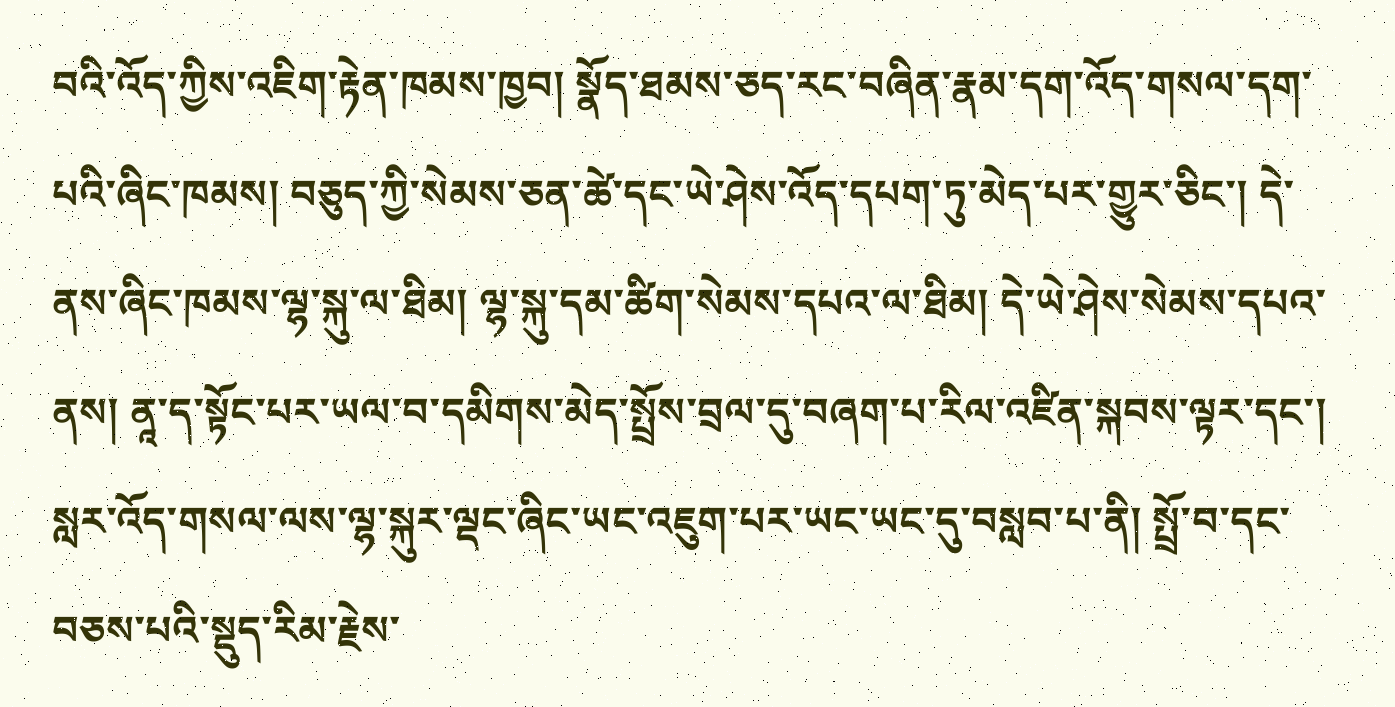བའི་འོད་ཀྱིས་འཇིག་རྟེན་ཁམས་ཁྱབ། སྣོད་ཐམས་ཅད་རང་བཞིན་རྣམ་དག་འོད་གསལ་དག་པའི་ཞིང་ཁམས། བཅུད་ཀྱི་སེམས་ཅན་ཚེ་དང་ཡེ་ཤེས་འོད་དཔག་ཏུ་མེད་པར་གྱུར་ཅིང་། དེ་ནས་ཞིང་ཁམས་ལྷ་སྐུ་ལ་ཐིམ། ལྷ་སྐུ་དམ་ཚིག་སེམས་དཔའ་ལ་ཐིམ། དེ་ཡེ་ཤེས་སེམས་དཔའ་ནས། ནཱ་ད་སྟོང་པར་ཡལ་བ་དམིགས་མེད་སྤྲོས་བྲལ་དུ་བཞག་པ་རིལ་འཛིན་སྐབས་ལྟར་དང་། སླར་འོད་གསལ་ལས་ལྷ་སྐུར་ལྡང་ཞིང་ཡང་འཇུག་པར་ཡང་ཡང་དུ་བསླབ་པ་ནི། སྤྲོ་བ་དང་བཅས་པའི་སྡུད་རིམ་རྗེས་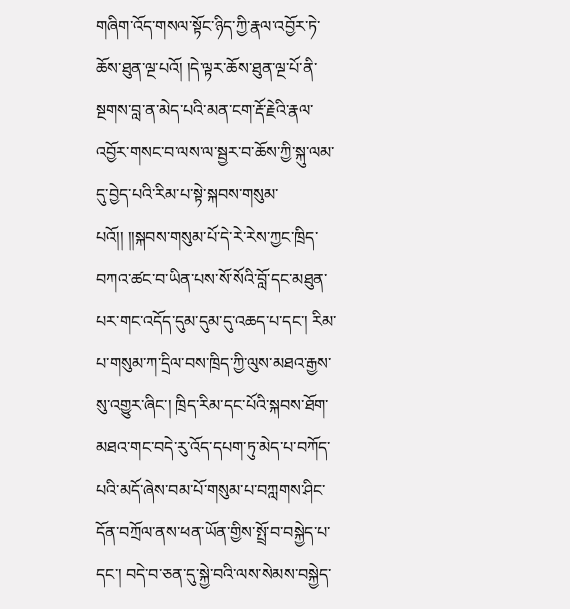གཞིག་འོད་གསལ་སྟོང་ཉིད་ཀྱི་རྣལ་འབྱོར་ཏེ་ཆོས་ཐུན་ལྔ་པའོ། །དེ་ལྟར་ཆོས་ཐུན་ལྔ་པོ་ནི་སྔགས་བླ་ན་མེད་པའི་མན་ངག་རྡོ་རྗེའི་རྣལ་འབྱོར་གསང་བ་ལས་ལ་སྦྱར་བ་ཆོས་ཀྱི་སྐུ་ལམ་དུ་བྱེད་པའི་རིམ་པ་སྟེ་སྐབས་གསུམ་པའོ།། །།སྐབས་གསུམ་པོ་དེ་རེ་རེས་ཀྱང་ཁྲིད་བཀའ་ཚང་བ་ཡིན་པས་སོ་སོའི་བློ་དང་མཐུན་པར་གང་འདོད་དུམ་དུམ་དུ་འཆད་པ་དང་། རིམ་པ་གསུམ་ཀ་དྲིལ་བས་ཁྲིད་ཀྱི་ལུས་མཐའ་རྒྱས་སུ་འགྱུར་ཞིང་། ཁྲིད་རིམ་དང་པོའི་སྐབས་ཐོག་མཐའ་གང་བདེ་རུ་འོད་དཔག་ཏུ་མེད་པ་བཀོད་པའི་མདོ་ཞེས་བམ་པོ་གསུམ་པ་བཀླགས་ཤིང་དོན་བཀྲོལ་ནས་ཕན་ཡོན་གྱིས་སྤྲོ་བ་བསྐྱེད་པ་དང་། བདེ་བ་ཅན་དུ་སྐྱེ་བའི་ལས་སེམས་བསྐྱེད་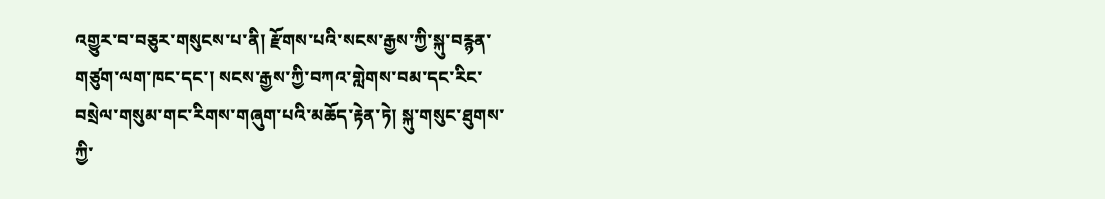འགྱུར་བ་བཅུར་གསུངས་པ་ནི། རྫོགས་པའི་སངས་རྒྱས་ཀྱི་སྐུ་བརྙན་གཙུག་ལག་ཁང་དང་། སངས་རྒྱས་ཀྱི་བཀའ་གླེགས་བམ་དང་རིང་བསྲེལ་གསུམ་གང་རིགས་གཞུག་པའི་མཆོད་རྟེན་ཏེ། སྐུ་གསུང་ཐུགས་ཀྱི་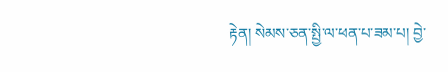རྟེན། སེམས་ཅན་སྤྱི་ལ་ཕན་པ་ཟམ་པ། བྱེ་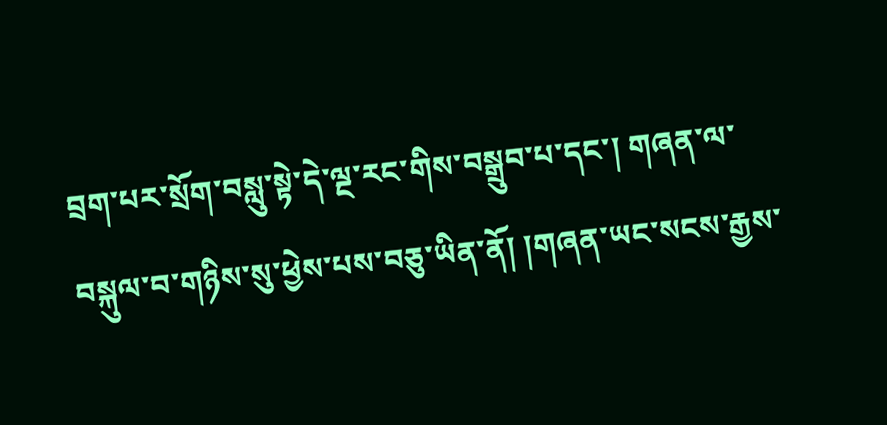བྲག་པར་སྲོག་བསླུ་སྟེ་དེ་ལྔ་རང་གིས་བསྒྲུབ་པ་དང་། གཞན་ལ་བསྐུལ་བ་གཉིས་སུ་ཕྱེས་པས་བཅུ་ཡིན་ནོ། །གཞན་ཡང་སངས་རྒྱས་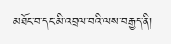མཐོང་བ་དང་མི་འབྲལ་བའི་ལས་བརྒྱད་ནི།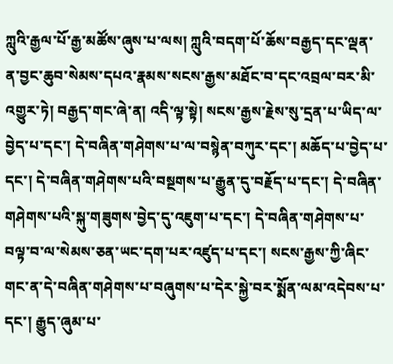ཀླུའི་རྒྱལ་པོ་རྒྱ་མཚོས་ཞུས་པ་ལས། ཀླུའི་བདག་པོ་ཆོས་བརྒྱད་དང་ལྡན་ན་བྱང་ཆུབ་སེམས་དཔའ་རྣམས་སངས་རྒྱས་མཐོང་བ་དང་འབྲལ་བར་མི་འགྱུར་ཏེ། བརྒྱད་གང་ཞེ་ན། འདི་ལྟ་སྟེ། སངས་རྒྱས་རྗེས་སུ་དྲན་པ་ཡིད་ལ་བྱེད་པ་དང་། དེ་བཞིན་གཤེགས་པ་ལ་བསྙེན་བཀུར་དང་། མཆོད་པ་བྱེད་པ་དང་། དེ་བཞིན་གཤེགས་པའི་བསྔགས་པ་རྒྱུན་དུ་བརྗོད་པ་དང་། དེ་བཞིན་གཤེགས་པའི་སྐུ་གཟུགས་བྱེད་དུ་འཇུག་པ་དང་། དེ་བཞིན་གཤེགས་པ་བལྟ་བ་ལ་སེམས་ཅན་ཡང་དག་པར་འཛུད་པ་དང་། སངས་རྒྱས་ཀྱི་ཞིང་གང་ན་དེ་བཞིན་གཤེགས་པ་བཞུགས་པ་དེར་སྐྱེ་བར་སྨོན་ལམ་འདེབས་པ་དང་། རྒྱུད་ཞུམ་པ་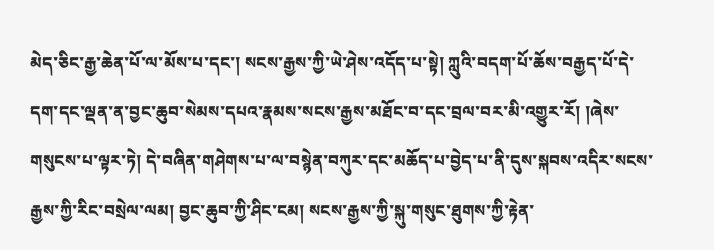མེད་ཅིང་རྒྱ་ཆེན་པོ་ལ་མོས་པ་དང་། སངས་རྒྱས་ཀྱི་ཡེ་ཤེས་འདོད་པ་སྟེ། ཀླུའི་བདག་པོ་ཆོས་བརྒྱད་པོ་དེ་དག་དང་ལྡན་ན་བྱང་ཆུབ་སེམས་དཔའ་རྣམས་སངས་རྒྱས་མཐོང་བ་དང་བྲལ་བར་མི་འགྱུར་རོ། །ཞེས་གསུངས་པ་ལྟར་ཏེ། དེ་བཞིན་གཤེགས་པ་ལ་བསྙེན་བཀུར་དང་མཆོད་པ་བྱེད་པ་ནི་དུས་སྐབས་འདིར་སངས་རྒྱས་ཀྱི་རིང་བསྲེལ་ལམ། བྱང་ཆུབ་ཀྱི་ཤིང་ངམ། སངས་རྒྱས་ཀྱི་སྐུ་གསུང་ཐུགས་ཀྱི་རྟེན་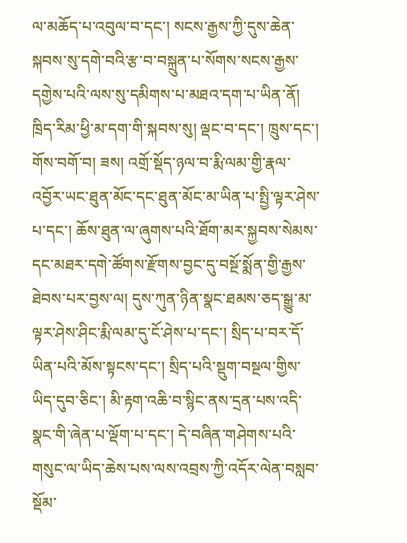ལ་མཆོད་པ་འབུལ་བ་དང་། སངས་རྒྱས་ཀྱི་དུས་ཆེན་སྐབས་སུ་དགེ་བའི་རྩ་བ་བསྐྲུན་པ་སོགས་སངས་རྒྱས་དགྱེས་པའི་ལས་སུ་དམིགས་པ་མཐའ་དག་པ་ཡིན་ནོ། ཁྲིད་རིམ་ཕྱི་མ་དག་གི་སྐབས་སུ། ལྡང་བ་དང་། ཁྲུས་དང་། གོས་བགོ་བ། ཟས། འགྲོ་སྡོད་ཉལ་བ་རྨི་ལམ་གྱི་རྣལ་འབྱོར་ཡང་ཐུན་མོང་དང་ཐུན་མོང་མ་ཡིན་པ་སྤྱི་ལྟར་ཤེས་པ་དང་། ཆོས་ཐུན་ལ་ཞུགས་པའི་ཐོག་མར་སྐྱབས་སེམས་དང་མཐར་དགེ་ཚོགས་རྫོགས་བྱང་དུ་བསྔོ་སྨོན་གྱི་རྒྱས་ཐེབས་པར་བྱས་ལ། དུས་ཀུན་ཉིན་སྣང་ཐམས་ཅད་སྒྱུ་མ་ལྟར་ཤེས་ཤིང་རྨི་ལམ་དུ་ངོ་ཤེས་པ་དང་། སྲིད་པ་བར་དོ་ཡིན་པའི་མོས་སྟངས་དང་། སྲིད་པའི་སྡུག་བསྔལ་གྱིས་ཡིད་དུབ་ཅིང་། མི་རྟག་འཆི་བ་སྙིང་ནས་དྲན་པས་འདི་སྣང་གི་ཞེན་པ་ལྡོག་པ་དང་། དེ་བཞིན་གཤེགས་པའི་གསུང་ལ་ཡིད་ཆེས་པས་ལས་འབྲས་ཀྱི་འདོར་ལེན་བསླབ་སྡོམ་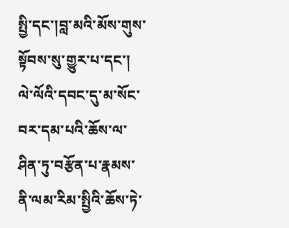སྤྱི་དང་།བླ་མའི་མོས་གུས་སྟོབས་སུ་གྱུར་པ་དང་། ལེ་ལོའི་དབང་དུ་མ་སོང་བར་དམ་པའི་ཆོས་ལ་ཤིན་ཏུ་བརྩོན་པ་རྣམས་ནི་ལམ་རིམ་སྤྱིའི་ཆོས་ཏེ་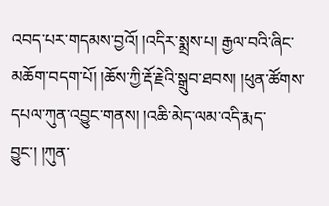འབད་པར་གདམས་བྱའོ། །འདིར་སྨྲས་པ། རྒྱལ་བའི་ཞིང་མཆོག་བདག་པོ། །ཆོས་ཀྱི་རྡོ་རྗེའི་སྒྲུབ་ཐབས། །ཕུན་ཚོགས་དཔལ་ཀུན་འབྱུང་གནས། །འཆི་མེད་ལམ་འདི་རྨད་བྱུང་། །ཀུན་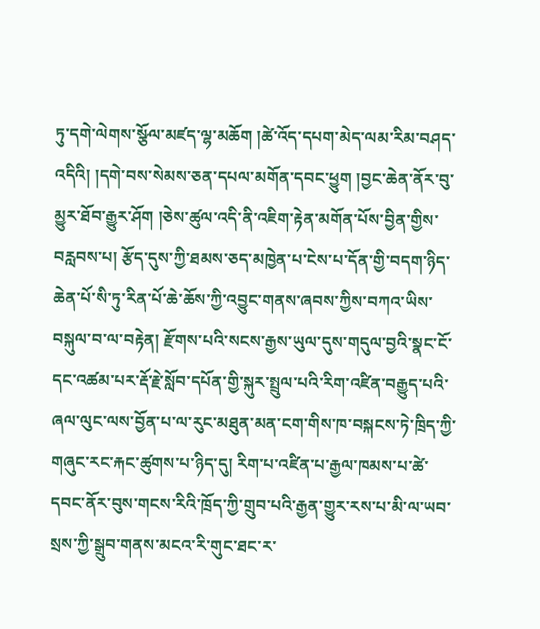ཏུ་དགེ་ལེགས་སྩོལ་མཛད་ལྷ་མཆོག །ཚེ་འོད་དཔག་མེད་ལམ་རིམ་བཤད་འདིའི། །དགེ་བས་སེམས་ཅན་དཔལ་མགོན་དབང་ཕྱུག །བྱང་ཆེན་ནོར་བུ་མྱུར་ཐོབ་རྒྱུར་ཤོག །ཅེས་ཚུལ་འདི་ནི་འཇིག་རྟེན་མགོན་པོས་བྱིན་གྱིས་བརླབས་པ། རྩོད་དུས་ཀྱི་ཐམས་ཅད་མཁྱེན་པ་ངེས་པ་དོན་གྱི་བདག་ཉིད་ཆེན་པོ་སི་ཏུ་རིན་པོ་ཆེ་ཆོས་ཀྱི་འབྱུང་གནས་ཞབས་ཀྱིས་བཀའ་ཡིས་བསྐུལ་བ་ལ་བརྟེན། རྫོགས་པའི་སངས་རྒྱས་ཡུལ་དུས་གདུལ་བྱའི་སྣང་ངོ་དང་འཚམ་པར་རྡོ་རྗེ་སློབ་དཔོན་གྱི་སྐུར་སྤྲུལ་པའི་རིག་འཛིན་བརྒྱུད་པའི་ཞལ་ལུང་ལས་བྱོན་པ་ལ་རུང་མཐུན་མན་ངག་གིས་ཁ་བསྐངས་ཏེ་ཁྲིད་ཀྱི་གཞུང་རང་རྐང་ཚུགས་པ་ཉིད་དུ། རིག་པ་འཛིན་པ་རྒྱལ་ཁམས་པ་ཚེ་དབང་ནོར་བུས་གངས་རིའི་ཁྲོད་ཀྱི་གྲུབ་པའི་རྒྱན་གྱུར་རས་པ་མི་ལ་ཡབ་སྲས་ཀྱི་སྒྲུབ་གནས་མངའ་རི་གུང་ཐང་ར་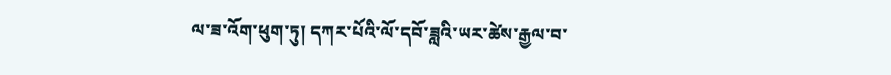ལ་ཟ་འོག་ཕུག་ཏུ། དཀར་པོའི་ལོ་དབོ་ཟླའི་ཡར་ཚེས་རྒྱལ་བ་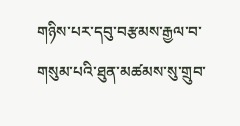གཉིས་པར་དབུ་བརྩམས་རྒྱལ་བ་གསུམ་པའི་ཐུན་མཚམས་སུ་གྲུབ་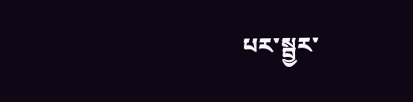པར་སྦྱར་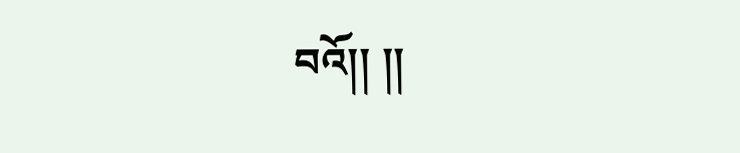བའོ།། །།